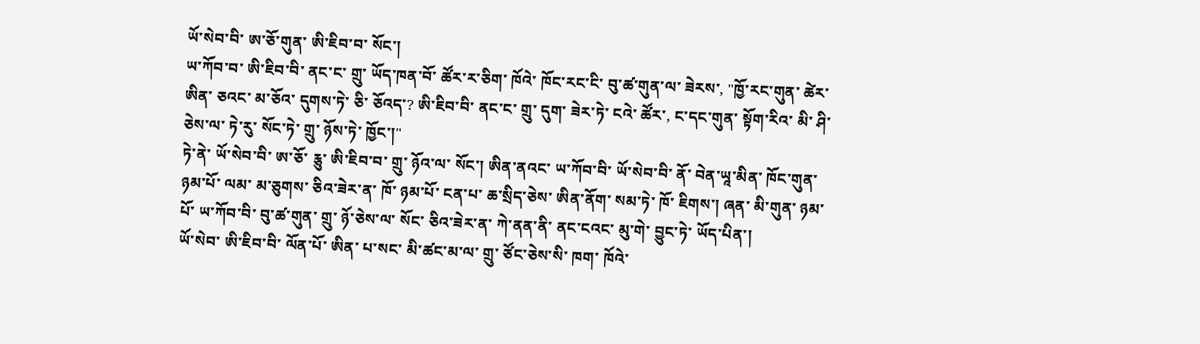ཡོ་སེབ་བི་ ཨ་ཅོ་གུན་ ཨི་ཇིབ་བ་ སོང་།
ཡ་ཀོབ་བ་ ཨི་ཇིབ་བི་ ནང་ང་ གྲུ་ ཡོད་ཁན་བོ་ ཚོར་ར་ཅིག་ ཁོའེ་ ཁོང་རང་ངི་ བུ་ཚ་གུན་ལ་ ཟེརས་, "ཁྱོ་རང་གུན་ ཚེར་ཨིན་ ཅའང་ མ་ཅོའ་ དུགས་ཏེ་ ཅི་ ཅོའད་? ཨི་ཇིབ་བི་ ནང་ང་ གྲུ་ དུག་ ཟེར་ཏེ་ ངའེ་ ཚོར་, ང་དང་གུན་ སྟོག་རིའ་ མི་ ཤི་ཅེས་ལ་ ཏེ་རུ་ སོང་ཏེ་ གྲུ་ ཉོས་ཏེ་ ཁྱོང་།"
ཏེ་ནེ་ ཡོ་སེབ་བི་ ཨ་ཅོ་ རྕུ་ ཨི་ཇིབ་བ་ གྲུ་ ཉོའ་ལ་ སོང་། ཨིན་ནའང་ ཡ་ཀོབ་བི་ ཡོ་སེབ་བི་ ནོ་ བེན་ཡཱ་མིན་ ཁོང་གུན་ ཉམ་པོ་ ལམ་ མ་ཅུགས་ ཅིའ་ཟེར་ན་ ཁོ་ ཉམ་པོ་ ངན་པ་ ཆ་སྲིད་ཅེས་ ཨིན་ནོག་ སམ་ཏེ་ ཁོ་ ཇིགས་། ཞན་ མི་གུན་ ཉམ་པོ་ ཡ་ཀོབ་བི་ བུ་ཚ་གུན་ གྲུ་ ཉོ་ཅེས་ལ་ སོང་ ཅིའ་ཟེར་ན་ ཀེ་ནན་ནི་ ནང་ངའང་ མུ་གེ་ བྱུང་ཏེ་ ཡོད་པིན་།
ཡོ་སེབ་ ཨི་ཇིབ་བི་ ལོན་པོ་ ཨིན་ པ་སང་ མི་ཚང་མ་ལ་ གྲུ་ ཙོང་ཅེས་སི་ ཁག་ ཁོའེ་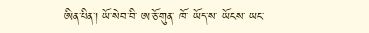ཨིན་པིན་། ཡོ་སེབ་བི་ ཨ་ཅོ་གུན་ ཁོ་ ཡོད་ས་ ཡོངས་ ཡང་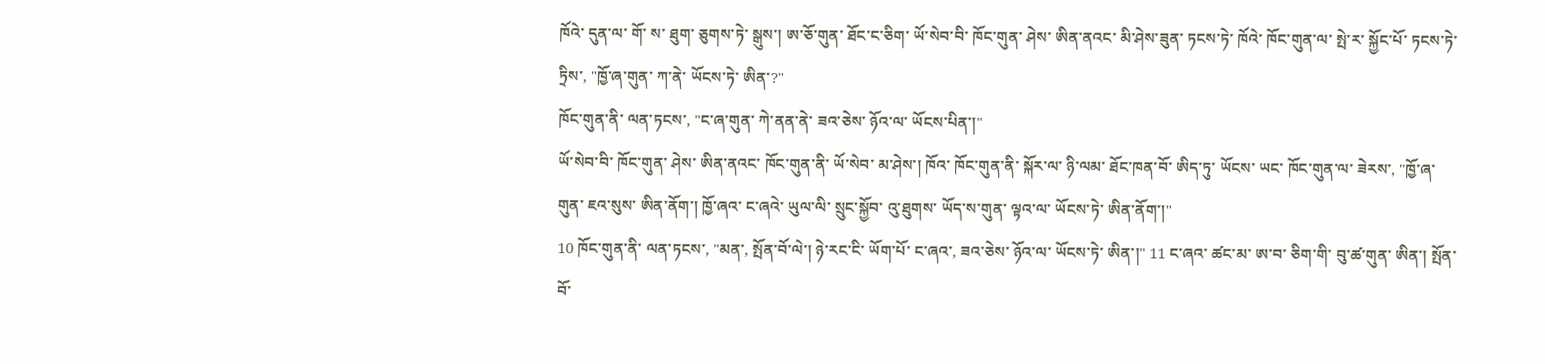ཁོའེ་ དུན་ལ་ གོ་ ས་ ཐུག་ ཅུགས་ཏེ་ སྒུས་། ཨ་ཅོ་གུན་ ཐོང་ང་ཅིག་ ཡོ་སེབ་བི་ ཁོང་གུན་ ཤེས་ ཨིན་ནའང་ མི་ཤེས་ཟུན་ ཏངས་ཏེ་ ཁོའེ་ ཁོང་གུན་ལ་ སྤེ་ར་ སྐྱོང་པོ་ ཏངས་ཏེ་ ཏྲིས་, "ཁྱོ་ཞ་གུན་ ཀ་ནེ་ ཡོངས་ཏེ་ ཨིན་?"
ཁོང་གུན་ནི་ ལན་ཏངས་, "ང་ཞ་གུན་ ཀེ་ནན་ནེ་ ཟའ་ཅེས་ ཉོའ་ལ་ ཡོངས་པིན་།"
ཡོ་སེབ་བི་ ཁོང་གུན་ ཤེས་ ཨིན་ནའང་ ཁོང་གུན་ནི་ ཡོ་སེབ་ མ་ཤེས་། ཁོའ་ ཁོང་གུན་ནི་ སྐོར་ལ་ ཉི་ལམ་ ཐོང་ཁན་བོ་ ཨིད་ཏུ་ ཡོངས་ ཡང་ ཁོང་གུན་ལ་ ཟེརས་, "ཁྱོ་ཞ་གུན་ ཇའ་སུས་ ཨིན་ནོག་། ཁྱོ་ཞའ་ ང་ཞའེ་ ཡུལ་ལི་ སྲུང་སྐྱོབ་ འུ་ཐུགས་ ཡོད་ས་གུན་ ལྟའ་ལ་ ཡོངས་ཏེ་ ཨིན་ནོག་།"
10 ཁོང་གུན་ནི་ ལན་ཏངས་, "མན་, སྤོན་བོ་ལེ་། ཉེ་རང་ངི་ ཡོག་པོ་ ང་ཞའ་, ཟའ་ཅེས་ ཉོའ་ལ་ ཡོངས་ཏེ་ ཨིན་།" 11 ང་ཞའ་ ཚང་མ་ ཨ་བ་ ཅིག་གི་ བུ་ཚ་གུན་ ཨིན་། སྤོན་བོ་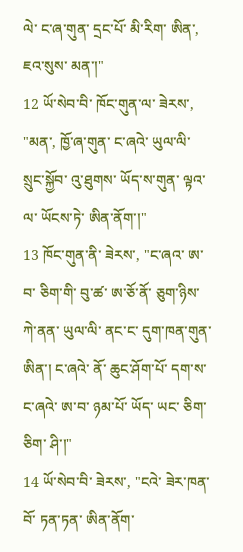ལེ་ ང་ཞ་གུན་ དྲང་པོ་ མི་རིག་ ཨིན་, ཇའ་སུས་ མན་།"
12 ཡོ་སེབ་བི་ ཁོང་གུན་ལ་ ཟེརས་, "མན་, ཁྱོ་ཞ་གུན་ ང་ཞའེ་ ཡུལ་ལི་ སྲུང་སྐྱོབ་ འུ་ཐུགས་ ཡོད་ས་གུན་ ལྟའ་ལ་ ཡོངས་ཏེ་ ཨིན་ནོག་།"
13 ཁོང་གུན་ནི་ ཟེརས་, "ང་ཞའ་ ཨ་བ་ ཅིག་གི་ བུ་ཚ་ ཨ་ཅོ་ནོ་ ཅུག་ཉིས་ ཀེ་ནན་ ཡུལ་ལི་ ནང་ང་ དུག་ཁན་གུན་ ཨིན་། ང་ཞའེ་ ནོ་ ཆུང་ཤོག་པོ་ དག་ས་ ང་ཞའེ་ ཨ་བ་ ཉམ་པོ་ ཡོད་ ཡང་ ཅིག་ཅིག་ ཤི་།"
14 ཡོ་སེབ་བི་ ཟེརས་, "ངའེ་ ཟེར་ཁན་བོ་ ཏན་ཏན་ ཨིན་ནོག་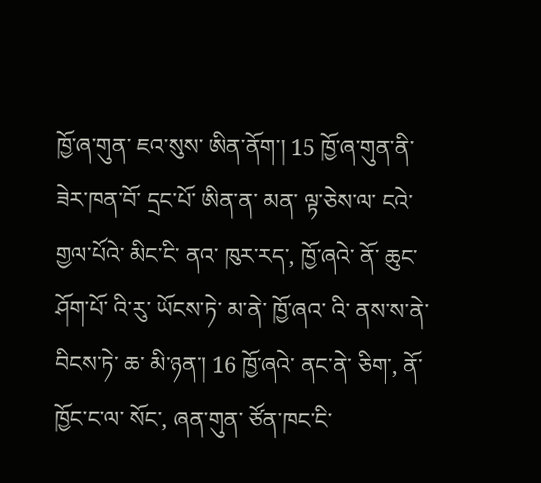ཁྱོ་ཞ་གུན་ ཇའ་སུས་ ཨིན་ནོག་། 15 ཁྱོ་ཞ་གུན་ནི་ ཟེར་ཁན་བོ་ དྲང་པོ་ ཨིན་ན་ མན་ ལྟ་ཅེས་ལ་ ངའེ་ གྱལ་པོའེ་ མིང་ངི་ ནའ་ ཁུར་རད་, ཁྱོ་ཞའེ་ ནོ་ ཆུང་ཤོག་པོ་ འི་རུ་ ཡོངས་ཏེ་ མ་ནེ་ ཁྱོ་ཞའ་ འི་ ནས་ས་ནེ་ བིངས་ཏེ་ ཆ་ མི་ཉན་། 16 ཁྱོ་ཞའེ་ ནང་ནེ་ ཅིག་, ནོ་ ཁྱོང་ང་ལ་ སོང་, ཞན་གུན་ ཙོན་ཁང་ངི་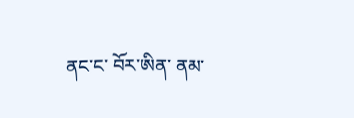ནང་ང་ བོར་ཨིན་ ནམ་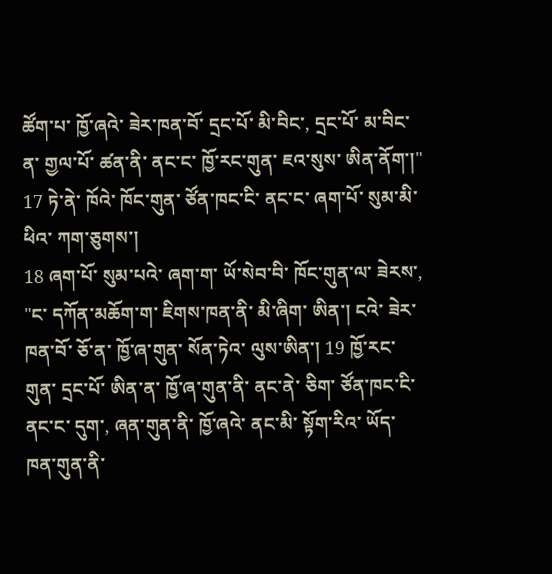ཚོག་པ་ ཁྱོ་ཞའེ་ ཟེར་ཁན་བོ་ དྲང་པོ་ མི་བིང་, དྲང་པོ་ མ་བིང་ན་ གྱལ་པོ་ ཚན་ནི་ ནང་ང་ ཁྱོ་རང་གུན་ ཇའ་སུས་ ཨིན་ནོག་།" 17 ཏེ་ནེ་ ཁོའེ་ ཁོང་གུན་ ཙོན་ཁང་ངི་ ནང་ང་ ཞག་པོ་ སུམ་མི་ ཕིའ་ ཀག་ཅུགས་།
18 ཞག་པོ་ སུམ་པའེ་ ཞག་ག་ ཡོ་སེབ་བི་ ཁོང་གུན་ལ་ ཟེརས་, "ང་ དཀོན་མཆོག་ག་ ཇིགས་ཁན་ནི་ མི་ཞིག་ ཨིན་། ངའེ་ ཟེར་ཁན་བོ་ ཅོ་ན་ ཁྱོ་ཞ་གུན་ སོན་ཏེའ་ ལུས་ཨིན་། 19 ཁྱོ་རང་གུན་ དྲང་པོ་ ཨིན་ན་ ཁྱོ་ཞ་གུན་ནི་ ནང་ནེ་ ཅིག་ ཙོན་ཁང་ངི་ ནང་ང་ དུག་, ཞན་གུན་ནི་ ཁྱོ་ཞའེ་ ནང་མི་ སྟོག་རིའ་ ཡོད་ཁན་གུན་ནི་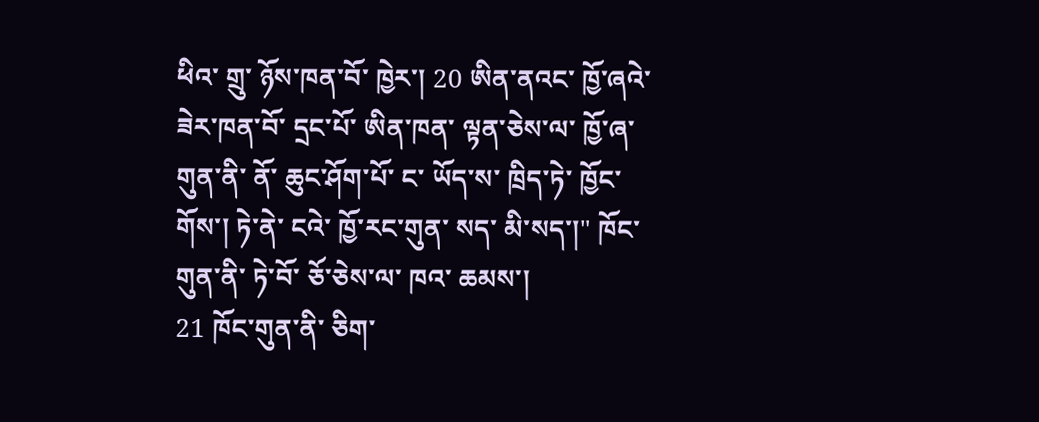ཕིའ་ གྲུ་ ཉོས་ཁན་བོ་ ཁྱེར་། 20 ཨིན་ནའང་ ཁྱོ་ཞའེ་ ཟེར་ཁན་བོ་ དྲང་པོ་ ཨིན་ཁན་ ལྟན་ཅེས་ལ་ ཁྱོ་ཞ་གུན་ནི་ ནོ་ ཆུང་ཤོག་པོ་ ང་ ཡོད་ས་ ཁྲིད་ཏེ་ ཁྱོང་གོས་། ཏེ་ནེ་ ངའེ་ ཁྱོ་རང་གུན་ སད་ མི་སད་།" ཁོང་གུན་ནི་ ཏེ་བོ་ ཅོ་ཅེས་ལ་ ཁའ་ ཆམས་།
21 ཁོང་གུན་ནི་ ཅིག་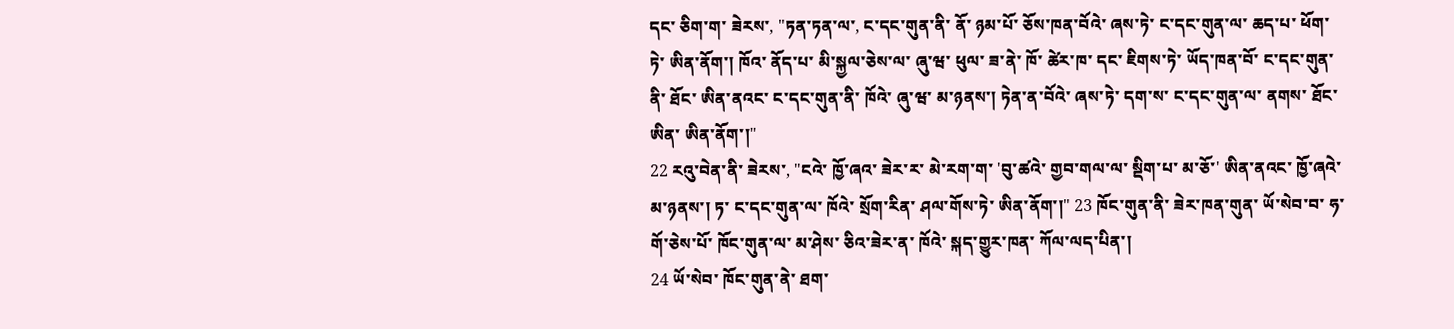དང་ ཅིག་ག་ ཟེརས་, "ཏན་ཏན་ལ་, ང་དང་གུན་ནི་ ནོ་ ཉམ་པོ་ ཅོས་ཁན་བོའེ་ ཞས་ཏེ་ ང་དང་གུན་ལ་ ཆད་པ་ ཕོག་ཏེ་ ཨིན་ནོག་། ཁོའ་ ནོད་པ་ མི་སྐྱལ་ཅེས་ལ་ ཞུ་ཝ་ ཕུལ་ ཟ་ནེ་ ཁོ་ ཚེར་ཁ་ དང་ ཇིགས་ཏེ་ ཡོད་ཁན་བོ་ ང་དང་གུན་ནི་ ཐོང་ ཨིན་ནའང་ ང་དང་གུན་ནི་ ཁོའེ་ ཞུ་ཝ་ མ་ཉནས་། ཏེན་ན་བོའེ་ ཞས་ཏེ་ དག་ས་ ང་དང་གུན་ལ་ ནགས་ ཐོང་ཨིན་ ཨིན་ནོག་།"
22 རའུ་བེན་ནི་ ཟེརས་, "ངའེ་ ཁྱོ་ཞའ་ ཟེར་ར་ མེ་རག་ག་ 'བུ་ཚའེ་ གྱབ་གལ་ལ་ སྡིག་པ་ མ་ཅོ་' ཨིན་ནའང་ ཁྱོ་ཞའེ་ མ་ཉནས་། ཏ་ ང་དང་གུན་ལ་ ཁོའེ་ སྲོག་རིན་ ཤལ་གོས་ཏེ་ ཨིན་ནོག་།" 23 ཁོང་གུན་ནི་ ཟེར་ཁན་གུན་ ཡོ་སེབ་བ་ ཧ་གོ་ཅེས་པོ་ ཁོང་གུན་ལ་ མ་ཤེས་ ཅིའ་ཟེར་ན་ ཁོའེ་ སྐད་གྱུར་ཁན་ ཀོལ་ལད་པིན་།
24 ཡོ་སེབ་ ཁོང་གུན་ནེ་ ཐག་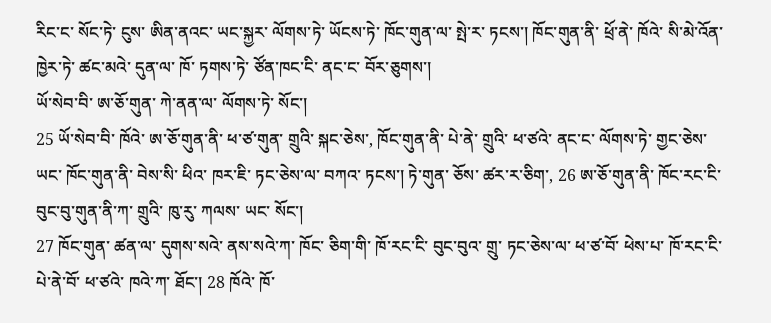རིང་ང་ སོང་ཏེ་ ངུས་ ཨིན་ནའང་ ཡང་སྐྱར་ ལོགས་ཏེ་ ཡོངས་ཏེ་ ཁོང་གུན་ལ་ སྤེ་ར་ ཏངས་། ཁོང་གུན་ནི་ ཕྲོ་ནེ་ ཁོའེ་ སི་མེ་འོན་ ཁྱེར་ཏེ་ ཚང་མའེ་ དུན་ལ་ ཁོ་ ཏགས་ཏེ་ ཙོན་ཁང་ངི་ ནང་ང་ བོར་ཅུགས་།
ཡོ་སེབ་བི་ ཨ་ཅོ་གུན་ ཀེ་ནན་ལ་ ལོགས་ཏེ་ སོང་།
25 ཡོ་སེབ་བི་ ཁོའེ་ ཨ་ཅོ་གུན་ནི་ ཕ་ཙ་གུན་ གྲུའི་ སྐང་ཅེས་, ཁོང་གུན་ནི་ པེ་ནེ་ གྲུའི་ ཕ་ཙའེ་ ནང་ང་ ལོགས་ཏེ་ གྱང་ཅེས་ ཡང་ ཁོང་གུན་ནི་ བེས་སི་ ཕིའ་ ཁར་ཇི་ ཏང་ཅེས་ལ་ བཀའ་ ཏངས་། ཏེ་གུན་ ཅོས་ ཚར་ར་ཅིག་, 26 ཨ་ཅོ་གུན་ནི་ ཁོང་རང་ངི་ བུང་བུ་གུན་ནི་ཀ་ གྲུའི་ ཁུ་རུ་ ཀལས་ ཡང་ སོང་།
27 ཁོང་གུན་ ཚན་ལ་ དུགས་སའེ་ ནས་སའེ་ཀ་ ཁོང་ ཅིག་གི་ ཁོ་རང་ངི་ བུང་བུའ་ གྲུ་ ཏང་ཅེས་ལ་ ཕ་ཙ་བོ་ ཕེས་པ་ ཁོ་རང་ངི་ པེ་ནེ་བོ་ ཕ་ཙའེ་ ཁའེ་ཀ་ ཐོང་། 28 ཁོའེ་ ཁོ་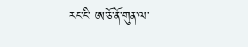རང་ངི་ ཨ་ཅོ་ནོ་གུན་ལ་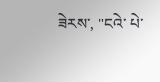ཟེརས་, "ངའེ་ པེ་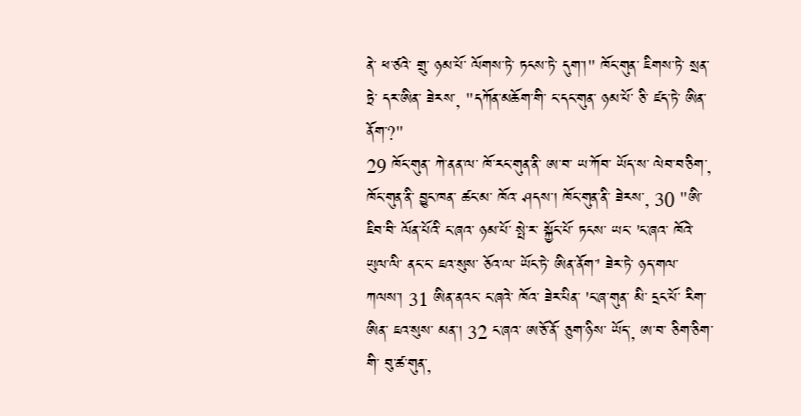ནེ་ ཕ་ཙའེ་ གྲུ་ ཉམ་པོ་ ལོགས་ཏེ་ ཏངས་ཏེ་ དུག་།" ཁོང་གུན་ ཇིགས་ཏེ་ སྲན་ཏྲེ་ དར་ཨིན་ ཟེརས་, "དཀོན་མཆོག་གི་ ང་དང་གུན་ ཉམ་པོ་ ཅི་ ཛད་ཏེ་ ཨིན་ནོག་?"
29 ཁོང་གུན་ ཀེ་ནན་ལ་ ཁོ་རང་གུན་ནི་ ཨ་བ་ ཡ་ཀོབ་ ཡོད་ས་ ལེབ་བ་ཅིག་, ཁོང་གུན་ནི་ བྱུང་ཁན་ ཚང་མ་ ཁོའ་ ཤདས་། ཁོང་གུན་ནི་ ཟེརས་, 30 "ཨི་ཇིབ་བི་ ལོན་པོའི་ ང་ཞའ་ ཉམ་པོ་ སྤེ་ར་ སྐྱོང་པོ་ ཏངས་ ཡང་ 'ང་ཞའ་ ཁོའེ་ ཡུལ་ལི་ ནང་ང་ ཇའ་སུས་ ཅོའ་ལ་ ཡོང་ཏེ་ ཨིན་ནོག་' ཟེར་ཏེ་ ཉད་གལ་ ཀལས་། 31 ཨིན་ནའང་ ང་ཞའེ་ ཁོའ་ ཟེར་པིན་ 'ང་ཞ་གུན་ མི་ དྲང་པོ་ རིག་ ཨིན་ ཇའ་སུས་ མན་། 32 ང་ཞའ་ ཨ་ཅོ་ནོ་ ཅུག་ཉིས་ ཡོད་, ཨ་བ་ ཅིག་ཅིག་གི་ བུ་ཚ་གུན་,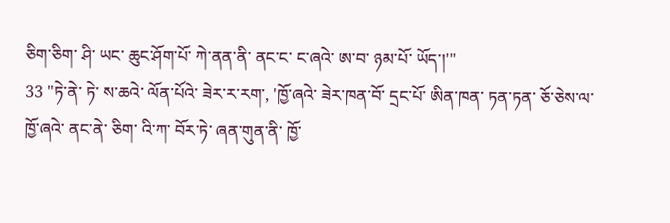ཅིག་ཅིག་ ཤི་ ཡང་ ཆུང་ཤོག་པོ་ ཀེ་ནན་ནི་ ནང་ང་ ང་ཞའེ་ ཨ་བ་ ཉམ་པོ་ ཡོད་།'"
33 "ཏེ་ནེ་ ཏེ་ ས་ཆའེ་ ལོན་པོའེ་ ཟེར་ར་རག་, 'ཁྱོ་ཞའེ་ ཟེར་ཁན་བོ་ དྲང་པོ་ ཨིན་ཁན་ ཏན་ཏན་ ཅོ་ཅེས་ལ་ ཁྱོ་ཞའེ་ ནང་ནེ་ ཅིག་ འི་ཀ་ བོར་ཏེ་ ཞན་གུན་ནི་ ཁྱོ་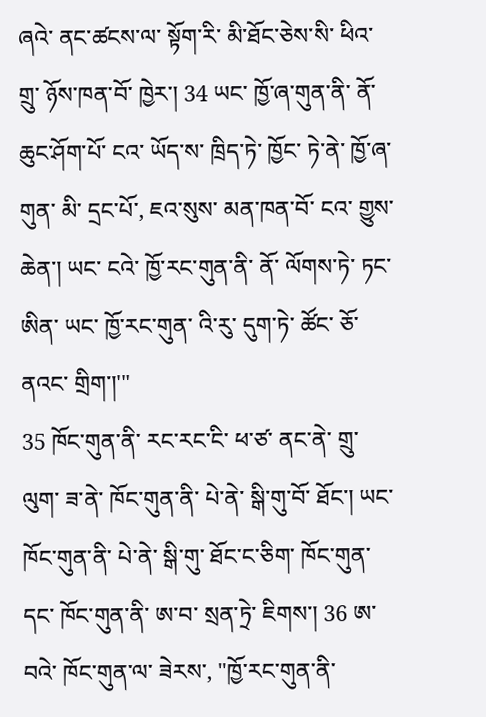ཞའེ་ ནང་ཚངས་ལ་ སྟོག་རི་ མི་ཐོང་ཅེས་སི་ ཕིའ་ གྲུ་ ཉོས་ཁན་བོ་ ཁྱེར་། 34 ཡང་ ཁྱོ་ཞ་གུན་ནི་ ནོ་ ཆུང་ཤོག་པོ་ ངའ་ ཡོད་ས་ ཁྲིད་ཏེ་ ཁྱོང་ ཏེ་ནེ་ ཁྱོ་ཞ་གུན་ མི་ དྲང་པོ་, ཇའ་སུས་ མན་ཁན་བོ་ ངའ་ གྱུས་ཆེན་། ཡང་ ངའེ་ ཁྱོ་རང་གུན་ནི་ ནོ་ ལོགས་ཏེ་ ཏང་ཨིན་ ཡང་ ཁྱོ་རང་གུན་ འི་རུ་ དུག་ཏེ་ ཚོང་ ཅོ་ནའང་ གྲིག་།'"
35 ཁོང་གུན་ནི་ རང་རང་ངི་ ཕ་ཙ་ ནང་ནེ་ གྲུ་ ལུག་ ཟ་ནེ་ ཁོང་གུན་ནི་ པེ་ནེ་ སྒི་གུ་བོ་ ཐོང་། ཡང་ ཁོང་གུན་ནི་ པེ་ནེ་ སྒི་གུ་ ཐོང་ང་ཅིག་ ཁོང་གུན་ དང་ ཁོང་གུན་ནི་ ཨ་བ་ སྲན་ཏྲེ་ ཇིགས་། 36 ཨ་བའེ་ ཁོང་གུན་ལ་ ཟེརས་, "ཁྱོ་རང་གུན་ནི་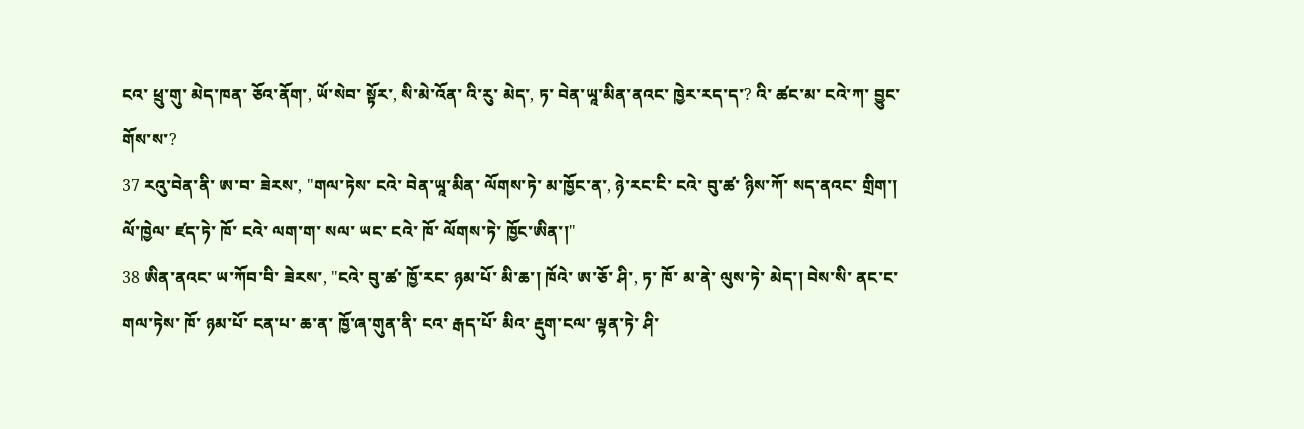ངའ་ ཕྲུ་གུ་ མེད་ཁན་ ཅོའ་ནོག་, ཡོ་སེབ་ སྟོར་, སི་མེ་འོན་ འི་རུ་ མེད་, ཏ་ བེན་ཡཱ་མིན་ནའང་ ཁྱེར་རད་ད་? འི་ ཚང་མ་ ངའེ་ཀ་ བྱུང་གོས་ས་?
37 རའུ་བེན་ནི་ ཨ་བ་ ཟེརས་, "གལ་ཏེས་ ངའེ་ བེན་ཡཱ་མིན་ ལོགས་ཏེ་ མ་ཁྱོང་ན་, ཉེ་རང་ངི་ ངའེ་ བུ་ཚ་ ཉིས་ཀོ་ སད་ནའང་ གྲིག་། ལོ་ཁྱེལ་ ཛད་ཏེ་ ཁོ་ ངའེ་ ལག་ག་ སལ་ ཡང་ ངའེ་ ཁོ་ ལོགས་ཏེ་ ཁྱོང་ཨིན་།"
38 ཨིན་ནའང་ ཡ་ཀོབ་བི་ ཟེརས་, "ངའེ་ བུ་ཚ་ ཁྱོ་རང་ ཉམ་པོ་ མི་ཆ་། ཁོའེ་ ཨ་ཅོ་ ཤི་, ཏ་ ཁོ་ མ་ནེ་ ལུས་ཏེ་ མེད་། བེས་སི་ ནང་ང་ གལ་ཏེས་ ཁོ་ ཉམ་པོ་ ངན་པ་ ཆ་ན་ ཁྱོ་ཞ་གུན་ནི་ ངའ་ རྒད་པོ་ མིའ་ རྡུག་ངལ་ ལྟན་ཏེ་ ཤི་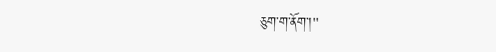ཅུག་ག་ནོག་།"